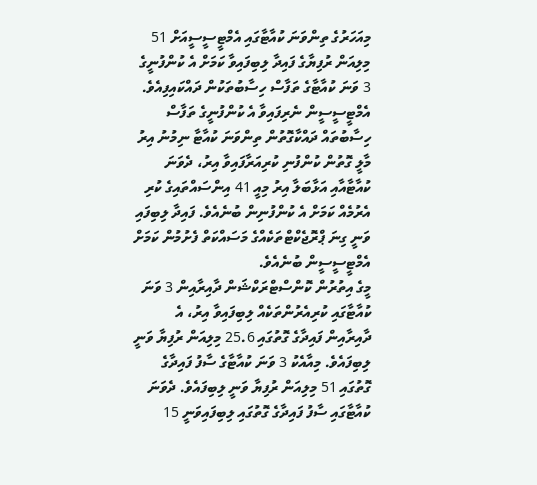މިއަހަރުގެ ތިންވަނަ ކުއާޓާގައި އެމްޓީސީސީއަށް 51 މިލިއަން ރުފިޔާގެ ފައިދާ ލިބިފައިވާ ކަމަށް އެ ކުންފުނީގެ 3 ވަނަ ކުއާޓާގެ ތަފާސް ހިސާބުތަކުން ދައްކައިފިއެވެ.
އެމްޓީސީސީން ނެރިފައިވާ އެ ކުންފުނީގެ ތަފާސް ހިސާބުތައް ދައްކާގޮތުން ތިންވަނަ ކުއާޓާ ނިމުނު އިރު މާލީ ގޮތުން ކުންފުނި ކުރިއަރާފައިވާ އިރު، ދެވަނަ ކުއާޓާއާއި އަޅާބަލާ އިރު މިއީ 41 އިންސައްތައިގެ ކުރި އެރުމެއް ކަމަށް އެ ކުންފުނިން ބުނެއެވެ. ފައިދާ ލިބިފައި ވަނީ ގިނަ ޕްރޮޖެކްޓްތަކެއްގެ މަސައްކަތް ފެށުމުން ކަމަށް އެމްޓީސީސީން ބުނެއެވެ.
މީގެ އިތުރުން ކޮންސްޓްރަކްޝަން ދާއިރާއިން 3 ވަނަ ކުއާޓާގައި ކުރިއެރުންތަކެއް ލިބިފައިވާ އިރު، އެ ދާއިރާއިން ފައިދާގެ ގޮތުގައި 25.6 މިލިއަން ރުފިޔާ ވަނީ ލިބިފައެވެ. މިއާއެކު 3 ވަނަ ކުއާޓާގެ ސާފު ފައިދާގެ ގޮތުގައި 51 މިލިއަން ރުފިޔާ ވަނީ ލިބިފައެވެ. ދެވަނަ ކުއާޓާގައި ސާފު ފައިދާގެ ގޮތުގައި ލިބިފައިވަނީ 15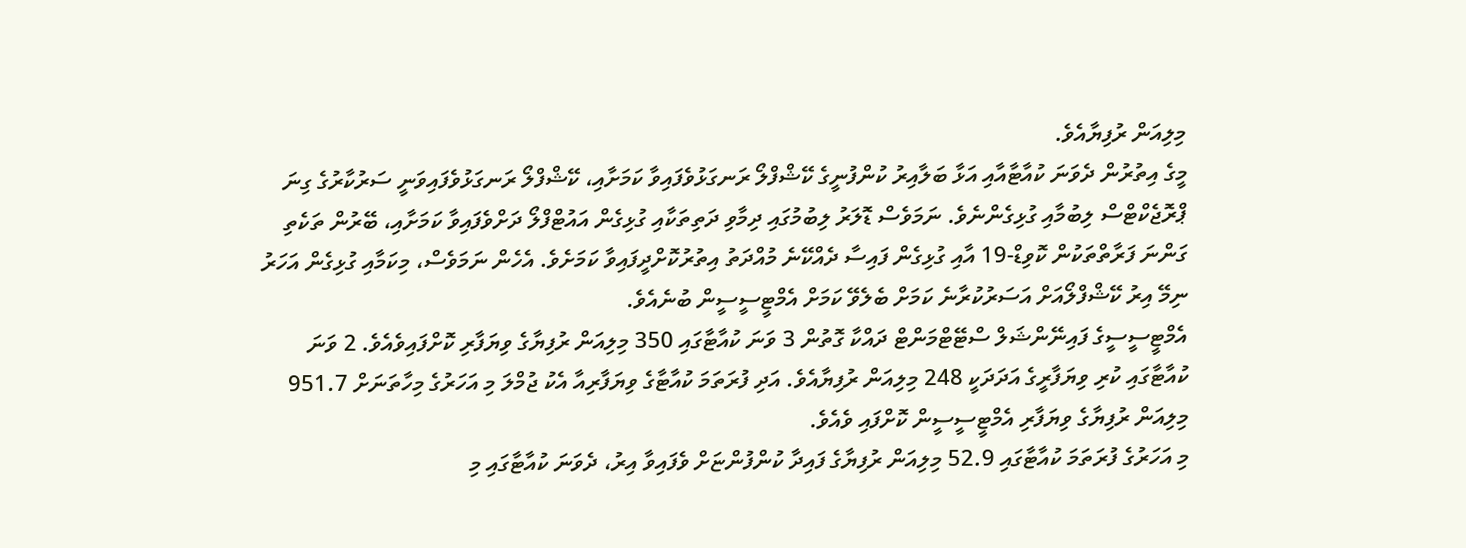މިލިއަން ރުފިޔާއެވެ.
މީގެ އިތުރުން ދެވަނަ ކުއާޓާއާއި އަޅާ ބަލާއިރު ކުންފުނީގެ ކޭޝްފްލޯ ރަނގަޅުވެފައިވާ ކަމަށާއި، ކޭޝްފްލޯ ރަނގަޅުވެފައިވަނީ ސަރުކާރުގެ ގިނަ ޕްރޮޖެކްޓްސް ލިބުމާއި ގުޅިގެންނެވެ. ނަމަވެސް ޑޮލަރު ލިބުމުގައި ދިމާވި ދަތިތަކާއި ގުޅިގެން އައުޓްފްލޯ ދަށްވެފައިވާ ކަމަށާއި، ބޭރުން ތަކެތި ގަންނަ ފަރާތްތަކުން ކޮވިޑް-19 އާއި ގުޅިގެން ފައިސާ ދެއްކޭނެ މުއްދަތު އިތުރުކޮށްދީފައިވާ ކަމަށެވެ. އެހެން ނަމަވެސް، މިކަމާއި ގުޅިގެން އަހަރު ނިމޭ އިރު ކޭޝްފްލޯއަށް އަސަރުކުރާނެ ކަމަށް ބެލެވޭ ކަމަށް އެމްޓީސީސީން ބުނެއެވެ.
އެމްޓީސީސީގެ ފައިނޭންޝަލް ސްޓޭޓްމަންޓް ދައްކާ ގޮތުން 3 ވަނަ ކުއާޓާގައި 350 މިލިއަން ރުފިޔާގެ ވިޔަފާރި ކޮށްފައިވެއެވެ. 2 ވަނަ ކުއާޓާގައި ކުރި ވިޔަފާރީގެ އަދަދަކީ 248 މިލިއަން ރުފިޔާއެވެ. އަދި ފުރަތަމަ ކުއާޓާގެ ވިޔަފާރިއާ އެކު ޖުމްލަ މި އަހަރުގެ މިހާތަނަށް 951.7 މިލިއަން ރުފިޔާގެ ވިޔަފާރި އެމްޓީސީސީން ކޮށްފައި ވެއެވެ.
މި އަހަރުގެ ފުރަތަމަ ކުއާޓާގައި 52.9 މިލިއަން ރުފިޔާގެ ފައިދާ ކުންފުންޏަށް ވެފައިވާ އިރު، ދެވަނަ ކުއާޓާގައި މި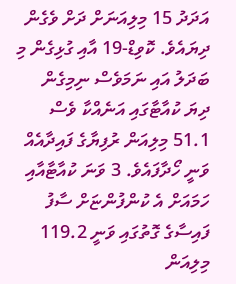އަދަދު 15 މިލިއަނަށް ދަށް ވެގެން ދިޔައެވެ. ކޮވިޑް-19 އާއި ގުޅިގެން މި ބަދަލު އައި ނަމަވެސް ނިމިގެން ދިޔަ ކުއާޓާގައި އަނެއްކާ ވެސް 51.1 މިލިއަން ރުފިޔާގެ ފައިދާއެއް ވަނީ ހޯދާފައެވެ. 3 ވަނަ ކުއާޓާއާއި ހަމައަށް އެ ކުންފުންޏަށް ސާފު ފައިސާގެ ގޮތުގައި ވަނީ 119.2 މިލިއަން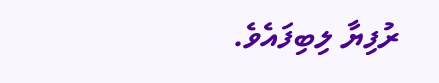ރުފިޔާ ލިބިފައެވެ.